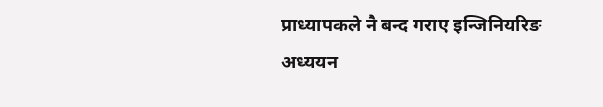प्राध्यापकले नै बन्द गराए इन्जिनियरिङ अध्ययन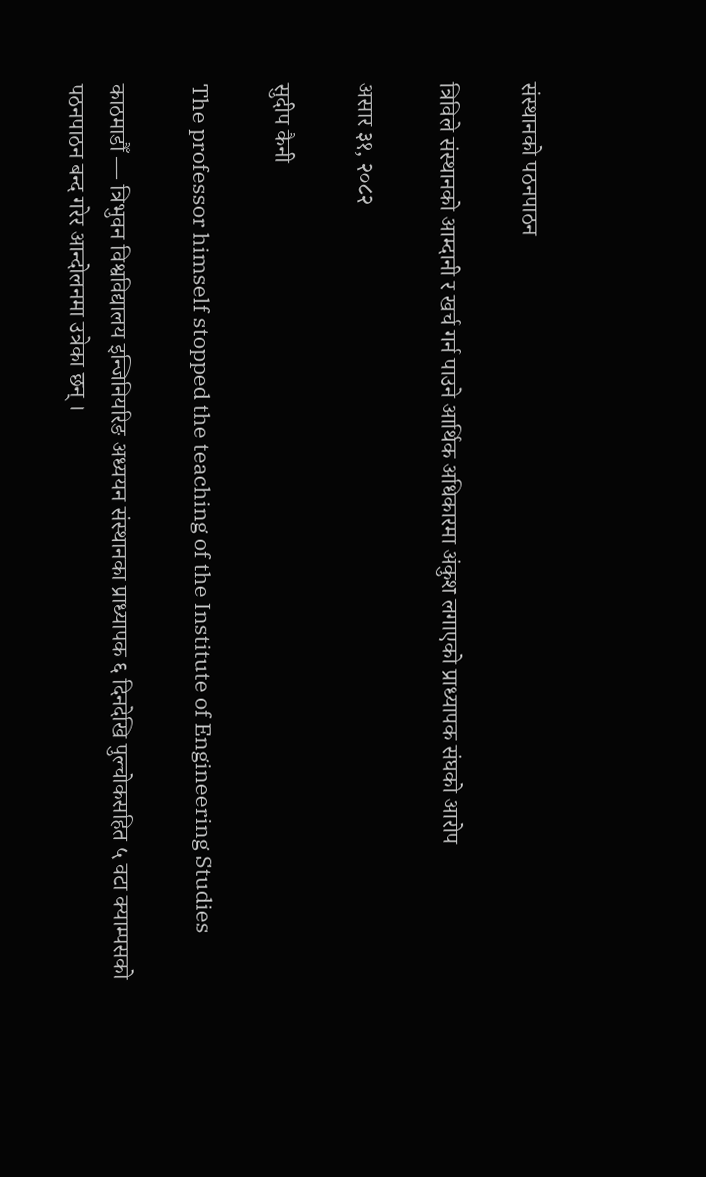संस्थानको पठनपाठन

त्रिविले संस्थानको आम्दानी र खर्च गर्न पाउने आर्थिक अधिकारमा अंकुश लगाएको प्राध्यापक संघको आरोप

असार ३१, २०८२

सुदीप कैनी

The professor himself stopped the teaching of the Institute of Engineering Studies

काठमाडौँ — त्रिभुवन विश्वविद्यालय इन्जिनियरिङ अध्ययन संस्थानका प्राध्यापक ६ दिनदेखि पुल्चोकसहित ५ वटा क्याम्पसको पठनपाठन बन्द गरेर आन्दोलनमा उत्रेका छन् ।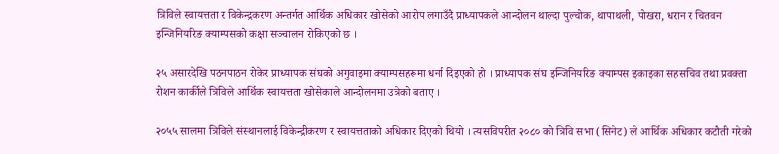त्रिविले स्वायत्तता र विकेन्द्रकरण अन्तर्गत आर्थिक अधिकार खोसेको आरोप लगाउँदै प्राध्यापकले आन्दोलन थाल्दा पुल्चोक, थापाथली, पोखरा, धरान र चितवन इन्जिनियरिङ क्याम्पसको कक्षा सञ्चालन रोकिएको छ ।

२५ असारदेखि पठनपाठन रोकेर प्राध्यापक संघको अगुवाइमा क्याम्पसहरूमा धर्ना दिइएको हो । प्राध्यापक संघ इन्जिनियरिङ क्याम्पस इकाइका सहसचिव तथा प्रवक्ता रोशन कार्कीले त्रिविले आर्थिक स्वायत्तता खोसेकाले आन्दोलनमा उत्रेको बताए ।

२०५५ सालमा त्रिविले संस्थानलाई विकेन्द्रीकरण र स्वायत्तताको अधिकार दिएको थियो । त्यसविपरीत २०८० को त्रिवि सभा (सिनेट) ले आर्थिक अधिकार कटौती गरेको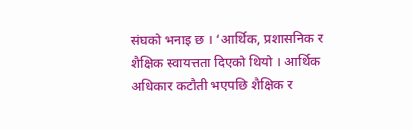संघको भनाइ छ । ‘आर्थिक, प्रशासनिक र शैक्षिक स्वायत्तता दिएको थियो । आर्थिक अधिकार कटौती भएपछि शैक्षिक र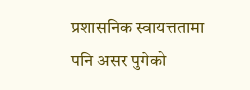प्रशासनिक स्वायत्ततामा पनि असर पुगेको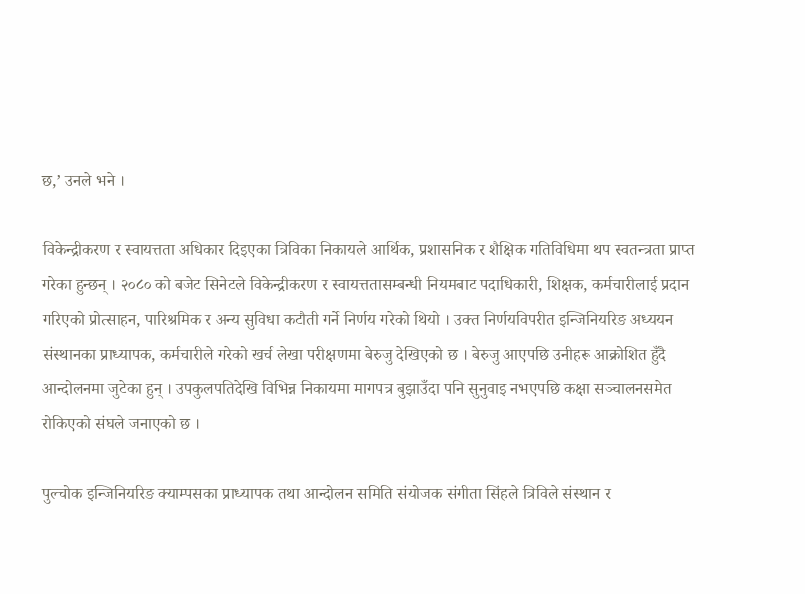छ,’ उनले भने ।

विकेन्द्रीकरण र स्वायत्तता अधिकार दिइएका त्रिविका निकायले आर्थिक, प्रशासनिक र शैक्षिक गतिविधिमा थप स्वतन्त्रता प्राप्त गरेका हुन्छन् । २०८० को बजेट सिनेटले विकेन्द्रीकरण र स्वायत्ततासम्बन्धी नियमबाट पदाधिकारी, शिक्षक, कर्मचारीलाई प्रदान गरिएको प्रोत्साहन, पारिश्रमिक र अन्य सुविधा कटौती गर्ने निर्णय गरेको थियो । उक्त निर्णयविपरीत इन्जिनियरिङ अध्ययन संस्थानका प्राध्यापक, कर्मचारीले गरेको खर्च लेखा परीक्षणमा बेरुजु देखिएको छ । बेरुजु आएपछि उनीहरू आक्रोशित हुँदै आन्दोलनमा जुटेका हुन् । उपकुलपतिदेखि विभिन्न निकायमा मागपत्र बुझाउँदा पनि सुनुवाइ नभएपछि कक्षा सञ्चालनसमेत रोकिएको संघले जनाएको छ ।

पुल्चोक इन्जिनियरिङ क्याम्पसका प्राध्यापक तथा आन्दोलन समिति संयोजक संगीता सिंहले त्रिविले संस्थान र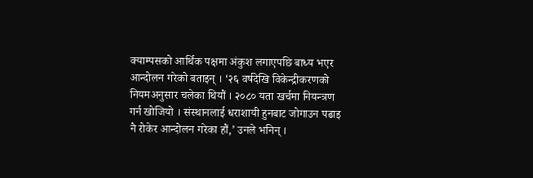क्याम्पसको आर्थिक पक्षमा अंकुश लगाएपछि बाध्य भएर आन्दोलन गरेको बताइन् । ‘२६ वर्षदेखि विकेन्द्रीकरणको नियमअनुसार चलेका थियौं । २०८० यता खर्चमा नियन्त्रण गर्न खोजियो । संस्थानलाई धराशायी हुनबाट जोगाउन पढाइ नै रोकेर आन्दोलन गरेका हौं,’ उनले भनिन् ।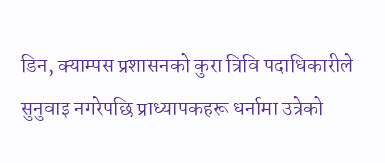डिन, क्याम्पस प्रशासनको कुरा त्रिवि पदाधिकारीले सुनुवाइ नगरेपछि प्राध्यापकहरू धर्नामा उत्रेको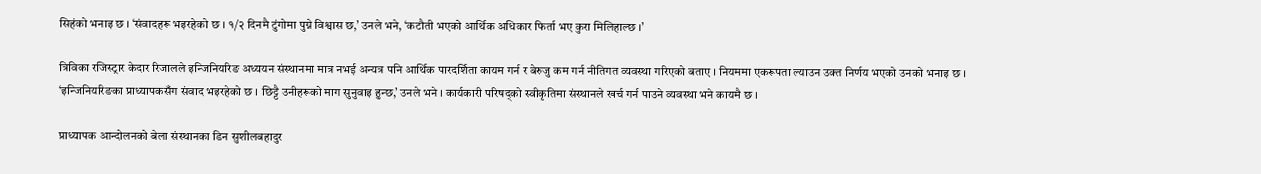सिहंको भनाइ छ । ‘संवादहरू भइरहेको छ । १/२ दिनमै टुंगोमा पुग्ने विश्वास छ,’ उनले भने, ‘कटौती भएको आर्थिक अधिकार फिर्ता भए कुरा मिलिहाल्छ ।’

त्रिविका रजिस्ट्रार केदार रिजालले इन्जिनियरिङ अध्ययन संस्थानमा मात्र नभई अन्यत्र पनि आर्थिक पारदर्शिता कायम गर्न र बेरुजु कम गर्न नीतिगत व्यवस्था गरिएको बताए । नियममा एकरूपता ल्याउन उक्त निर्णय भएको उनको भनाइ छ । ‘इन्जिनियरिङका प्राध्यापकसँग संवाद भइरहेको छ । छिट्टै उनीहरूको माग सुनुवाइ हुन्छ,’ उनले भने । कार्यकारी परिषद्को स्वीकृतिमा संस्थानले खर्च गर्न पाउने व्यवस्था भने कायमै छ ।

प्राध्यापक आन्दोलनको बेला संस्थानका डिन सुशीलबहादुर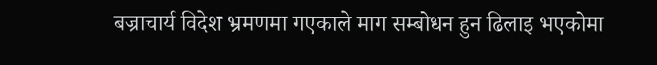बज्राचार्य विदेश भ्रमणमा गएकाले माग सम्बोधन हुन ढिलाइ भएकोमा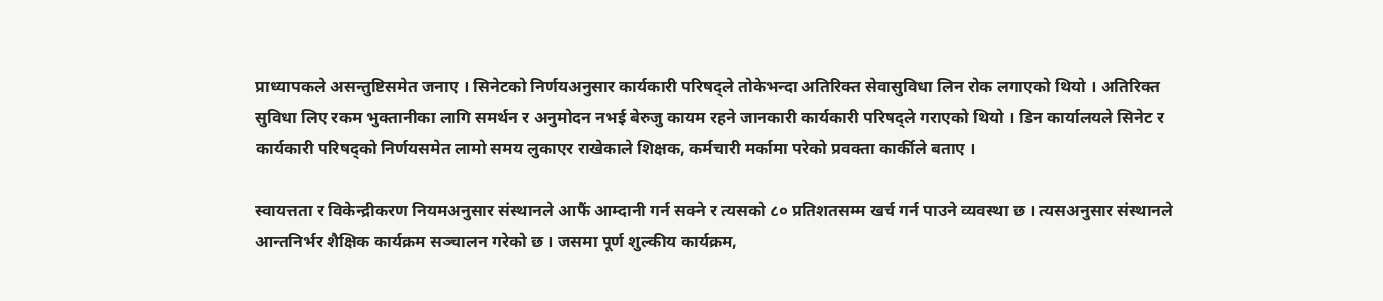प्राध्यापकले असन्तुष्टिसमेत जनाए । सिनेटको निर्णयअनुसार कार्यकारी परिषद्ले तोकेभन्दा अतिरिक्त सेवासुविधा लिन रोक लगाएको थियो । अतिरिक्त सुविधा लिए रकम भुक्तानीका लागि समर्थन र अनुमोदन नभई बेरुजु कायम रहने जानकारी कार्यकारी परिषद्ले गराएको थियो । डिन कार्यालयले सिनेट र कार्यकारी परिषद्को निर्णयसमेत लामो समय लुकाएर राखेकाले शिक्षक, कर्मचारी मर्कामा परेको प्रवक्ता कार्कीले बताए ।

स्वायत्तता र विकेन्द्रीकरण नियमअनुसार संस्थानले आफैं आम्दानी गर्न सक्ने र त्यसको ८० प्रतिशतसम्म खर्च गर्न पाउने व्यवस्था छ । त्यसअनुसार संस्थानले आन्तनिर्भर शैक्षिक कार्यक्रम सञ्चालन गरेको छ । जसमा पूर्ण शुल्कीय कार्यक्रम,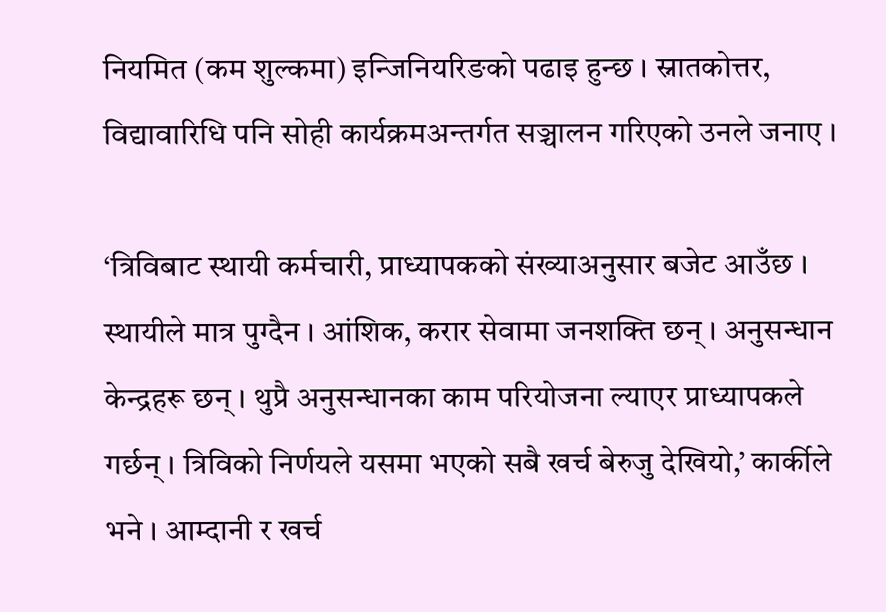नियमित (कम शुल्कमा) इन्जिनियरिङको पढाइ हुन्छ । स्नातकोत्तर, विद्यावारिधि पनि सोही कार्यक्रमअन्तर्गत सञ्चालन गरिएको उनले जनाए ।

‘त्रिविबाट स्थायी कर्मचारी, प्राध्यापकको संख्याअनुसार बजेट आउँछ । स्थायीले मात्र पुग्दैन । आंशिक, करार सेवामा जनशक्ति छन् । अनुसन्धान केन्द्रहरू छन् । थुप्रै अनुसन्धानका काम परियोजना ल्याएर प्राध्यापकले गर्छन् । त्रिविको निर्णयले यसमा भएको सबै खर्च बेरुजु देखियो,’ कार्कीले भने । आम्दानी र खर्च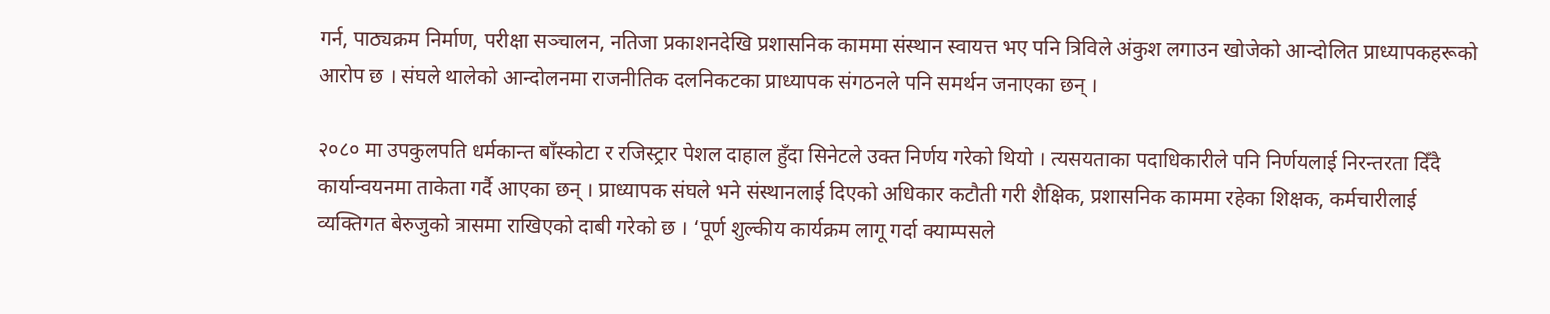गर्न, पाठ्यक्रम निर्माण, परीक्षा सञ्चालन, नतिजा प्रकाशनदेखि प्रशासनिक काममा संस्थान स्वायत्त भए पनि त्रिविले अंकुश लगाउन खोजेको आन्दोलित प्राध्यापकहरूको आरोप छ । संघले थालेको आन्दोलनमा राजनीतिक दलनिकटका प्राध्यापक संगठनले पनि समर्थन जनाएका छन् ।

२०८० मा उपकुलपति धर्मकान्त बाँस्कोटा र रजिस्ट्रार पेशल दाहाल हुँदा सिनेटले उक्त निर्णय गरेको थियो । त्यसयताका पदाधिकारीले पनि निर्णयलाई निरन्तरता दिँदै कार्यान्वयनमा ताकेता गर्दै आएका छन् । प्राध्यापक संघले भने संस्थानलाई दिएको अधिकार कटौती गरी शैक्षिक, प्रशासनिक काममा रहेका शिक्षक, कर्मचारीलाई व्यक्तिगत बेरुजुको त्रासमा राखिएको दाबी गरेको छ । ‘पूर्ण शुल्कीय कार्यक्रम लागू गर्दा क्याम्पसले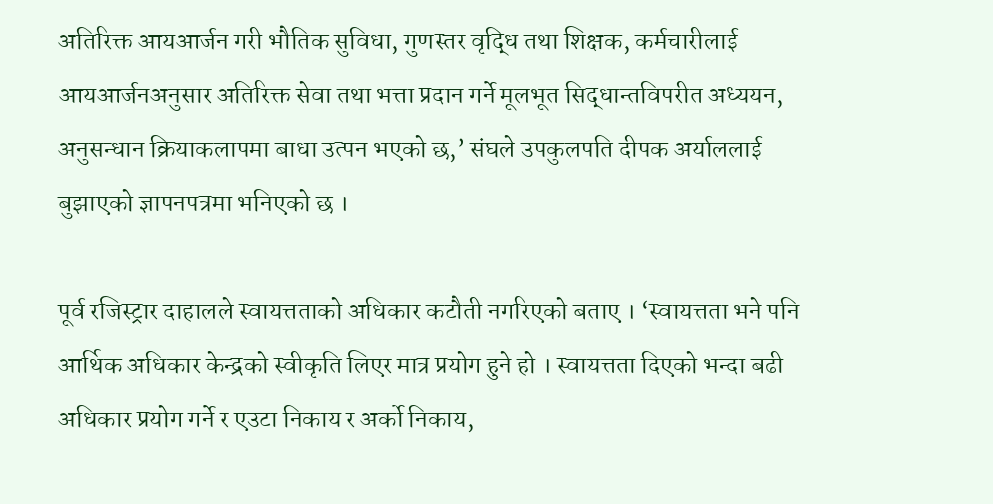अतिरिक्त आयआर्जन गरी भौतिक सुविधा, गुणस्तर वृद्धि तथा शिक्षक, कर्मचारीलाई आयआर्जनअनुसार अतिरिक्त सेवा तथा भत्ता प्रदान गर्ने मूलभूत सिद्धान्तविपरीत अध्ययन, अनुसन्धान क्रियाकलापमा बाधा उत्पन भएको छ,’ संघले उपकुलपति दीपक अर्याललाई बुझाएको ज्ञापनपत्रमा भनिएको छ ।

पूर्व रजिस्ट्रार दाहालले स्वायत्तताको अधिकार कटौती नगरिएको बताए । ‘स्वायत्तता भने पनि आर्थिक अधिकार केन्द्रको स्वीकृति लिएर मात्र प्रयोग हुने हो । स्वायत्तता दिएको भन्दा बढी अधिकार प्रयोग गर्ने र एउटा निकाय र अर्को निकाय,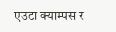एउटा क्याम्पस र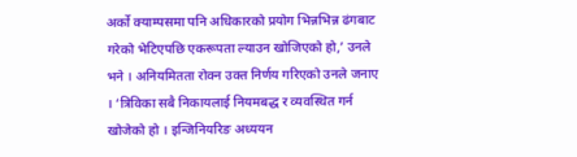अर्को क्याम्पसमा पनि अधिकारको प्रयोग भिन्नभिन्न ढंगबाट गरेको भेटिएपछि एकरूपता ल्याउन खोजिएको हो,’ उनले भने । अनियमितता रोक्न उक्त निर्णय गरिएको उनले जनाए । ‘त्रिविका सबै निकायलाई नियमबद्ध र व्यवस्थित गर्न खोजेको हो । इन्जिनियरिङ अध्ययन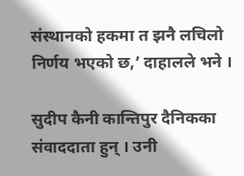संस्थानको हकमा त झनै लचिलो निर्णय भएको छ,’ दाहालले भने ।

सुदीप कैनी कान्तिपुर दैनिकका संवाददाता हुन् । उनी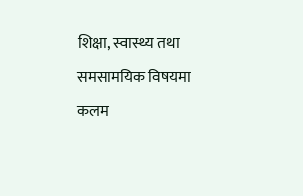शिक्षा, स्वास्थ्य तथा समसामयिक विषयमा कलम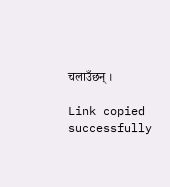चलाउँछन् ।

Link copied successfully